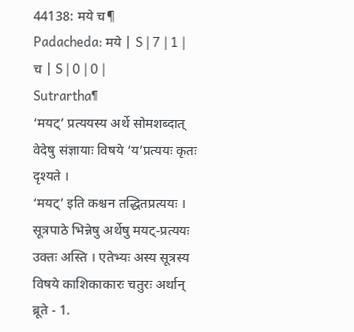44138: मये च¶
Padacheda: मये | S | 7 | 1 |
च | S | 0 | 0 |
Sutrartha¶
‘मयट्’ प्रत्ययस्य अर्थे सोमशब्दात् वेदेषु संज्ञायाः विषये ‘य’प्रत्ययः कृतः दृश्यते ।
‘मयट्’ इति कश्चन तद्धितप्रत्ययः । सूत्रपाठे भिन्नेषु अर्थेषु मयट्-प्रत्ययः उक्तः अस्ति । एतेभ्यः अस्य सूत्रस्य विषये काशिकाकारः चतुरः अर्थान् ब्रूते - 1.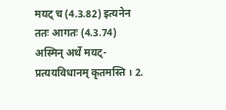मयट् च (4.3.82) इत्यनेन ततः आगतः (4.3.74) अस्मिन् अर्थे मयट्-प्रत्ययविधानम् कृतमस्ति । 2.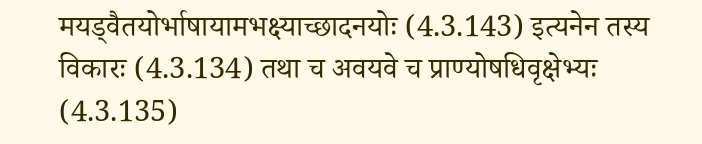मयड्वैतयोर्भाषायामभक्ष्याच्छादनयोः (4.3.143) इत्यनेन तस्य विकारः (4.3.134) तथा च अवयवे च प्राण्योषधिवृक्षेभ्यः (4.3.135)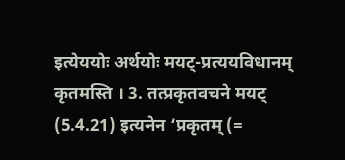इत्येययोः अर्थयोः मयट्-प्रत्ययविधानम् कृतमस्ति । 3. तत्प्रकृतवचने मयट् (5.4.21) इत्यनेन ‘प्रकृतम् (=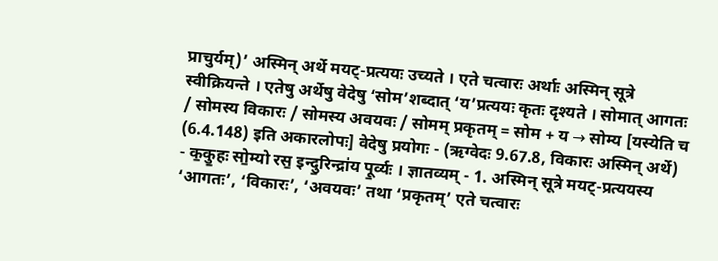प्राचुर्यम्)’ अस्मिन् अर्थे मयट्-प्रत्ययः उच्यते । एते चत्वारः अर्थाः अस्मिन् सूत्रे स्वीक्रियन्ते । एतेषु अर्थेषु वेदेषु ‘सोम’शब्दात् ‘य’प्रत्ययः कृतः दृश्यते । सोमात् आगतः / सोमस्य विकारः / सोमस्य अवयवः / सोमम् प्रकृतम् = सोम + य → सोम्य [यस्येति च (6.4.148) इति अकारलोपः] वेदेषु प्रयोगः - (ऋग्वेदः 9.67.8, विकारः अस्मिन् अर्थे) - क॒कु॒हः सो॒म्यो रस॒ इन्दु॒रिन्द्रा॑य पू॒र्व्यः । ज्ञातव्यम् - 1. अस्मिन् सूत्रे मयट्-प्रत्ययस्य ‘आगतः’, ‘विकारः’, ‘अवयवः’ तथा ‘प्रकृतम्’ एते चत्वारः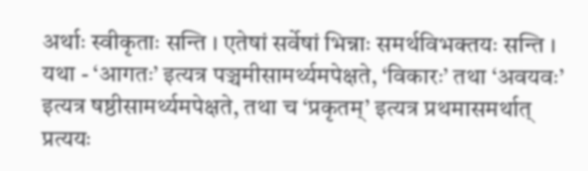अर्थाः स्वीकृताः सन्ति । एतेषां सर्वेषां भिन्नाः समर्थविभक्तयः सन्ति । यथा - ‘आगतः’ इत्यत्र पञ्चमीसामर्थ्यमपेक्षते, ‘विकारः’ तथा ‘अवयवः’ इत्यत्र षष्ठीसामर्थ्यमपेक्षते, तथा च ‘प्रकृतम्’ इत्यत्र प्रथमासमर्थात् प्रत्ययः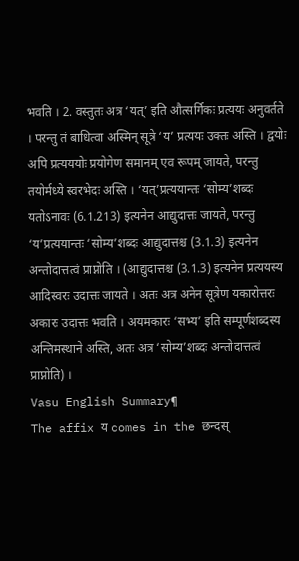भवति । 2. वस्तुतः अत्र ‘यत्’ इति औत्सर्गिकः प्रत्ययः अनुवर्तते । परन्तु तं बाधित्वा अस्मिन् सूत्रे ‘य’ प्रत्ययः उक्तः अस्ति । द्वयोः अपि प्रत्यययोः प्रयोगेण समानम् एव रूपम् जायते, परन्तु तयोर्मध्ये स्वरभेदः अस्ति । ‘यत्’प्रत्ययान्तः ‘सोम्य’शब्दः यतोऽनावः (6.1.213) इत्यनेन आद्युदात्तः जायते, परन्तु ‘य’प्रत्ययान्तः ‘सोम्य’शब्दः आद्युदात्तश्च (3.1.3) इत्यनेन अन्तोदात्तत्वं प्राप्नोति । (आद्युदात्तश्च (3.1.3) इत्यनेन प्रत्ययस्य आदिस्वरः उदात्तः जायते । अतः अत्र अनेन सूत्रेण यकारोत्तरः अकारः उदात्तः भवति । अयमकारः ‘सभ्य’ इति सम्पूर्णशब्दस्य अन्तिमस्थाने अस्ति, अतः अत्र ‘सोम्य’शब्दः अन्तोदात्तत्वं प्राप्नोति) ।
Vasu English Summary¶
The affix य comes in the छन्दस्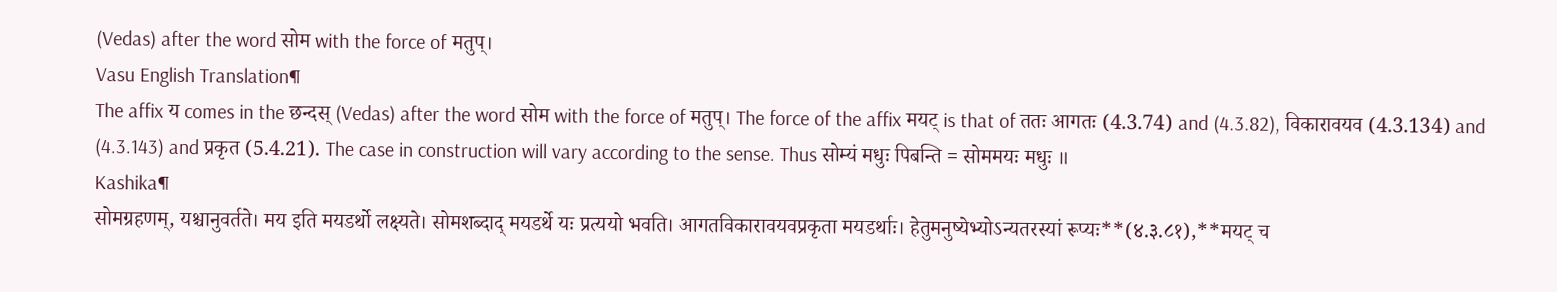(Vedas) after the word सोम with the force of मतुप्।
Vasu English Translation¶
The affix य comes in the छन्दस् (Vedas) after the word सोम with the force of मतुप्। The force of the affix मयट् is that of ततः आगतः (4.3.74) and (4.3.82), विकारावयव (4.3.134) and (4.3.143) and प्रकृत (5.4.21). The case in construction will vary according to the sense. Thus सोम्यं मधुः पिबन्ति = सोममयः मधुः ॥
Kashika¶
सोमग्रहणम्, यश्चानुवर्तते। मय इति मयडर्थो लक्ष्यते। सोमशब्दाद् मयडर्थे यः प्रत्ययो भवति। आगतविकारावयवप्रकृता मयडर्थाः। हेतुमनुष्येभ्योऽन्यतरस्यां रूप्यः**(४.३.८१),**मयट् च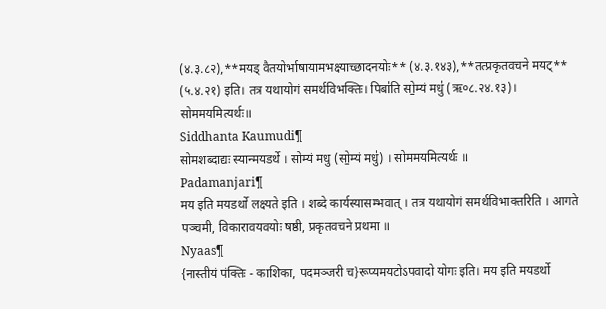(४.३.८२),**मयड् वैतयोर्भाषायामभक्ष्याच्छादनयोः** (४.३.१४३),**तत्प्रकृतवचने मयट्** (५.४.२१) इति। तत्र यथायोगं समर्थविभक्तिः। पिबा॑ति सो॒म्यं मधु॑ (ऋ०८.२४.१३)। सोममयमित्यर्थः॥
Siddhanta Kaumudi¶
सोमशब्दाद्यः स्यान्मयडर्थे । सोम्यं मधु (सो॒म्यं मधु॑) । सोममयमित्यर्थः ॥
Padamanjari¶
मय इति मयडर्थो लक्ष्यते इति । शब्दे कार्यस्यासम्भवात् । तत्र यथायोगं समर्थविभाक्तरिति । आगते पञ्चमी, विकारावयवयोः षष्ठी, प्रकृतवचने प्रथमा ॥
Nyaas¶
{नास्तीयं पंक्तिः - काशिका, पदमञ्जरी च}रूप्यमयटोऽपवादो योगः इति। मय इति मयडर्थो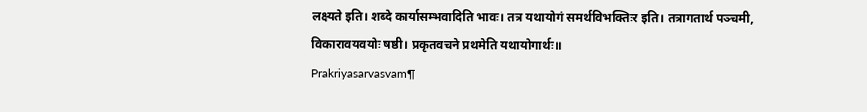लक्ष्यते इति। शब्दे कार्यासम्भवादिति भावः। तत्र यथायोगं समर्थविभक्तिःर इति। तत्रागतार्थ पञ्चमी, विकारावयवयोः षष्ठी। प्रकृतवचने प्रथमेति यथायोगार्थः॥
Prakriyasarvasvam¶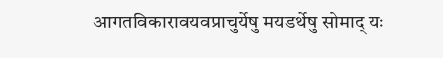आगतविकारावयवप्राचुर्येषु मयडर्थेषु सोमाद् यः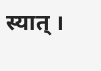स्यात् ।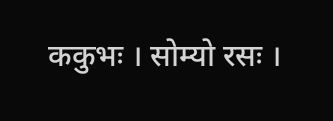ककुभः । सोम्यो रसः ।